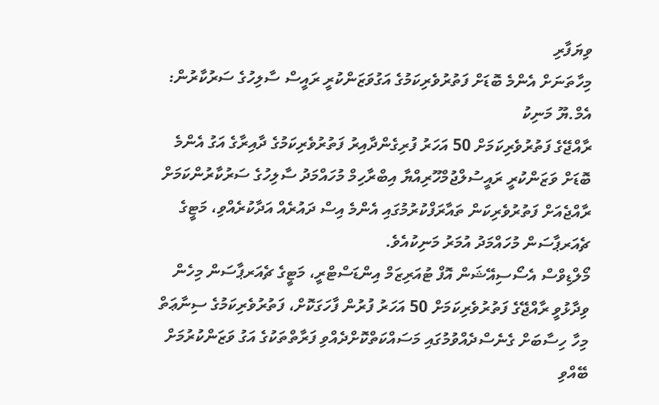ވިޔަފާރި
މިހާތަނަށް އެންމެ ބޮޑަށް ފަތުރުވެރިކަމުގެ އަގުވަޒަންކުރީ ރައީސް ސާލިހުގެ ސަރުކާރުން: އެމް.ޔޫ މަނިކު
ރާއްޖޭގެ ފަތުރުވެރިކަމަށް 50 އަހަރު ފުރިގެންދާއިރު ފަތުރުވެރިކަމުގެ ދާއިރާގެ އަގު އެންމެ ބޮޑަށް ވަޒަންކުރީ ރައީސުލްޖުމްހޫރިއްޔާ އިބްރާހިމް މުހައްމަދު ސާލިހުގެ ސަރުކާރުންކަމަށް ރާއްޖެއަށް ފަތުރުވެރިކަން ތައާރަފްކުރުމުގައި އެންމެ އިސް ދައުރެއް އަދާކުރެއްވި، މަޓީގެ ޗެއަރޕާސަން މުހައްމަދު އުމަރު މަނިކުއެވެ.
މޯލްޑިވްސް އެސޯސިއޭޝަން އޮފް ޓުއަރިޒަމް އިންޑަސްޓްރީ، މަޓީގެ ޗެއަރޕާސަން މިހެން ވިދާޅުވީ ރާއްޖޭގެ ފަތުރުވެރިކަމަށް 50 އަހަރު ފުރުން ފާހަގަކޮށް، ފަތުރުވެރިކަމުގެ ސިނާޢަތް މިހާ ހިސާބަށް ގެނެސްދެއްވުމުގައި މަސައްކަތްކޮށްދެއްވި ފަރާތްތަކުގެ އަގު ވަޒަންކުރުމަށް ބޭއްވި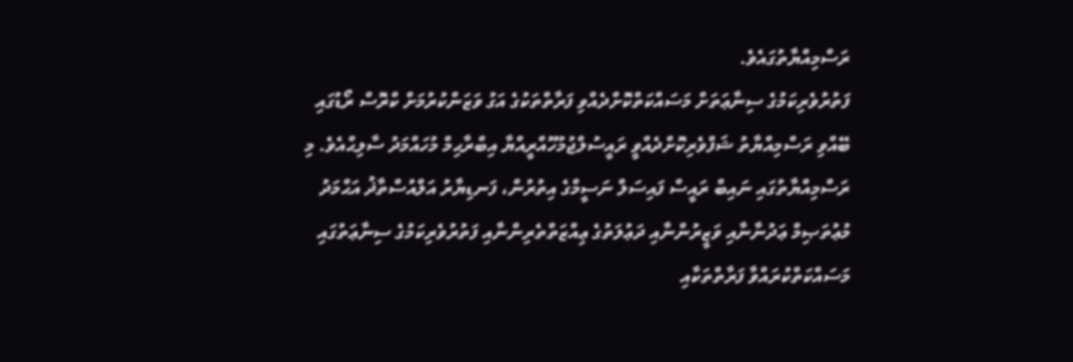ރަސްމިއްޔާތުގައެވެ.
ފަތުރުވެރިކަމުގެ ސިނާޢަތަށް މަސައްކަތްކޮށްދެއްވި ފަރާތްތަކުގެ އަގު ވަޒަންކުރުމަށް ކްރޮސް ރޯޑުގައި ބޭއްވި ރަސްމިއްޔާތު ޝަފްވެރިކޮށްދެއްވީ ރައީސުލްޖުމުހޫއްރީއްޔާ އިބްރާޙިމް މުހައްމަދު ސާލިޙްއެވެ. މި ރަސްމިއްޔާތުގައި ނައިބް ރައީސް ފައިސަލް ނަސީމްގެ އިތުރުން، ފަނޑިޔާރު އަލްއުސްތާޛު އަޙްމަދު މުޢުތަޞިމް ޢަދުނާނާއި ވަޒީރުންނާއި ދަޢުލަތުގެ ޢިއްޒަތްތެރިންނާއި ފަތުރުވެރިކަމުގެ ސިނާޢަތުގައި މަސައްކަތްކުރައްވާ ފަރާތްތަކާއި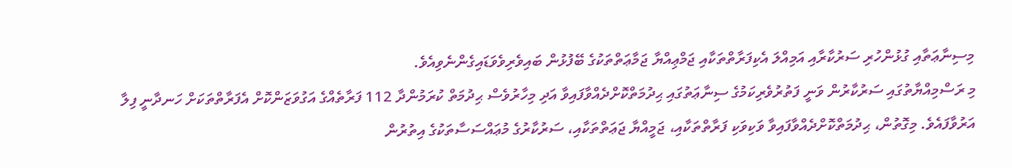މިސިނާޢަތާއި ގުޅުންހުރި ސަރުކާރާއި އަމިއްލަ އެކިފަރާތްތަކާއި ޖަމްޢިއްޔާ ޖަމާޢަތްތަކުގެ ބޭފުޅުން ބައިވެރިވެވަޑައިގެންނެވިއެވެ.
މި ރަސްމިއްޔާތުގައި ސަރުކާރުން ވަނީ ފަތުރުވެރިކަމުގެ ސިނާޢަތުގައި ޙިދުމަތްކޮށްދެއްވާފައިވާ އަދި މިހާރުވެސް ޙިދުމަތް ކުރަމުންދާ 112 ފަރާތެއްގެ އަގުވަޒަންކޮށް އެފަރާތްތަކަށް ހަނދާނީ ފިލާ އަރުވާފައެވެ. މިގޮތުން، ޙިދުމަތްކޮށްދެއްވާފައިވާ ވަކިވަކި ފަރާތްތަކާއި، ޖަމީއްޔާ ޖަޢަތްތަކާއި، ސަރުކާރުގެ މުޢައްސަސާތަކުގެ އިތުރުން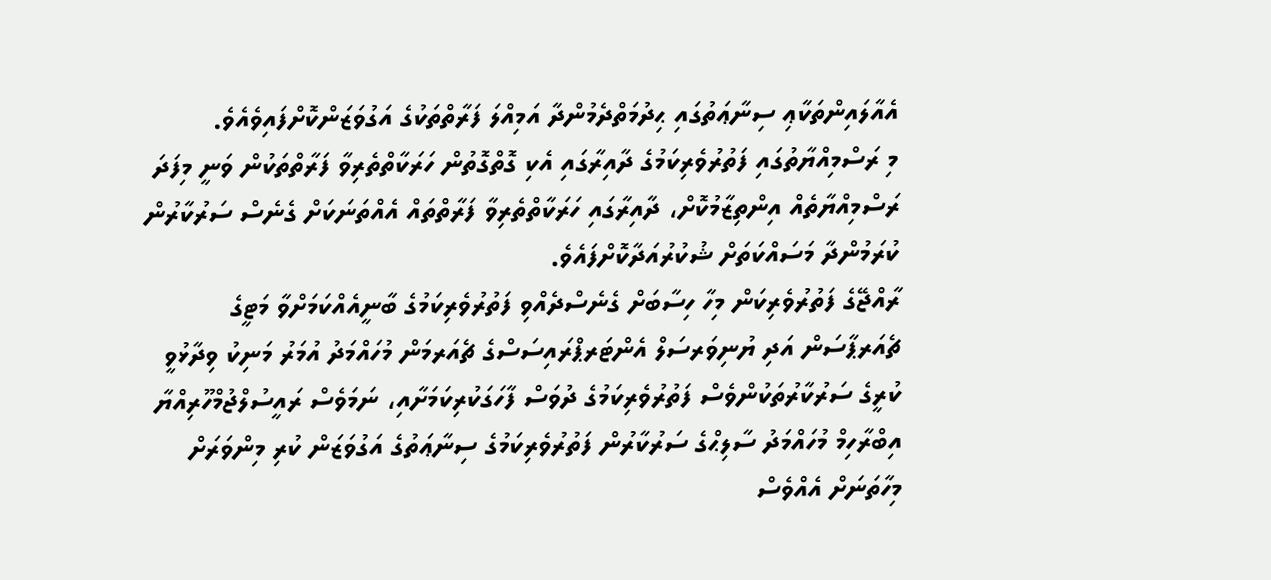އެއާލައިންތަކާޢި ސިނާޢަތުގައި ޙިދުމަތްދެމުންދާ އަމިއްލަ ފަރާތްތަކުގެ އަގުވަޒަންކޮށްފައިވެއެވެ.
މި ރަސްމިއްޔާތުގައި ފަތުރުވެރިކަމުގެ ދާއިރާގައި އެކި ގޮތްގޮތުން ހަރަކާތްތެރިވާ ފަރާތްތަކުން ވަނީ މިފަދަ ރަސްމިއްޔާތެއް އިންތިޒާމުކޮށް، ދާއިރާގައި ހަރަކާތްތެރިވާ ފަރާތްތައް އެއްތަނަކަށް ގެނެސް ސަރުކާރުން ކުރަމުންދާ މަސައްކަތަށް ޝުކުރުއަދާކޮށްފައެވެ.
ރާއްޖޭގެ ފަތުރުވެރިކަން މިހާ ހިސާބަށް ގެނެސްދެއްވި ފަތުރުވެރިކަމުގެ ބާނީއެއްކަމަށްވާ މަޓީގެ ޗެއަރޕާސަން އަދި ޔުނިވަރސަލް އެންޓަރޕްރައިސަސްގެ ޗެއަރމަން މުހައްމަދު އުމަރު މަނިކު ވިދާޅުވީ ކުރީގެ ސަރުކާރުތަކުންވެސް ފަތުރުވެރިކަމުގެ ދުވަސް ފާހަގަކުރިކަމަށާއި، ނަމަވެސް ރައީސުލްޖުމްހޫރިއްޔާ އިބްރާހިމް މުހައްމަދު ސާލިޙްގެ ސަރުކާރުން ފަތުރުވެރިކަމުގެ ސިނާޢަތުގެ އަގުވަޒަން ކުރި މިންވަރަށް މިހާތަނަށް އެއްވެސް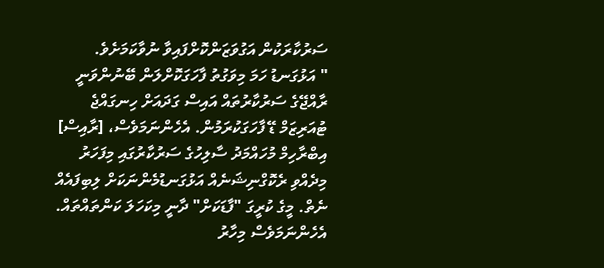ސަރުކާރަކުން އަގުވަޒަންކޮށްފައިވާ ނުވާކަމަށެވެ.
" އަޅުގަނޑު ހަމަ މިވަގުތު ފާހަގަކޮށްލަން ބޭނުންވަނީ ރާއްޖޭގެ ސަރުކާރުތައް އައިސް ގަދައަށް ހިނގައްޖެ ޓުއަރިޒަމް ޑޭ ފާހަގަކުރަމުން. އެހެންނަމަވެސް، [ރާއިސް] އިބްރާހިމް މުހައްމަދު ސާލިހުގެ ސަރުކާރުގައި މިފަހަރު މިދެއްވި ރެކޮގްނިޝަނެއް އަޅުގަނޑުމެންނަކަށް ލިބިފައެއް ނެތް. މީގެ ކުރީގަ "ފާޑަކަށް" ދާނީ މިކަހަލަ ކަންތައްތައް. އެހެންނަމަވެސް މިހާރު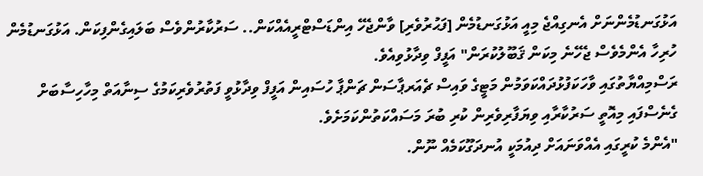އަޅުގަނޑުމެންނަށް އެނގިއްޖެ މިއީ އަޅުގަނޑުމެން [ފަޙުރުވެރި] ވާންޖެހޭ އިންޑަސްޓްރީއެއްކަން.. ސަރުކާރުންވެސް ބަލައިގެންފިކަން. އަޅުގަނޑުމެން ހުރިހާ އެންމެވެސް ޖެހޭނެ މިކަން ޤަބޫލުކުރަން" އަފީފް ވިދާޅުވިއެވެ.
ރަސްމިއްޔާތުގައި ވާހަކަފުޅުދައްކަވަމުން މަޓީގެ ވައިސް ޗެއަރޕާސަން ޗަންޕާ ހުސައިން އަފީފް ވިދާޅުވީ ފަތުރުވެރިކަމުގެ ސިނާއަތް މިހާހިސާބަށް ގެނެސްފައި މިއޮތީ ސަރުކާރާއި ވިޔަފާރިވެރިން ކުރި ބުރަ މަސައްކަތުންކަމަށެވެ.
"އެންމެ ކުރީގައި އެއްވަނައަށް ދިއުމަކީ އުނދަގޫކަމެއް ނޫން.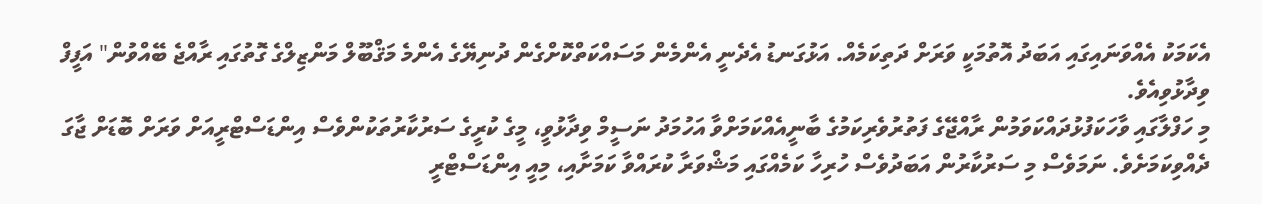އެކަމަކު އެއްވަނައިގައި އަބަދު އޮތުމަކީ ވަރަށް ދަތިކަމެއް. އަޅުގަނޑު އެދެނީ އެންމެން މަސައްކަތްކޮށްގެން ދުނިޔޭގެ އެންމެ މަޤްބޫލް މަންޒިލްގެ ގޮތުގައި ރާއްޖެ ބޭއްވުން" އަފީފް ވިދާޅުވިއެވެ.
މި ހަފްލާގައި ވާހަކަފުޅުދައްކަވަމުން ރާއްޖޭގެ ފަތުރުވެރިކަމުގެ ބާނީއެއްކަމަށްވާ އަހުމަދު ނަސީމް ވިދާޅުވީ، މީގެ ކުރީގެ ސަރުކާރުތަކުންވެސް އިންޑަސްޓްރީއަށް ވަރަށް ބޮޑަށް ޖާގަ ދެއްވިކަމަށެވެ. ނަމަވެސް މި ސަރުކާރުން އަބަދުވެސް ހުރިހާ ކަމެއްގައި މަޝްވަރާ ކުރައްވާ ކަމަށާއި، މިއީ އިންޑަސްޓްރީ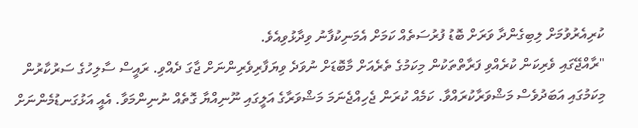ކުރިއެރުވުމަށް ލިބިގެންދާ ވަރަށް ބޮޑު ފުރުސަތެއް ކަމަށް އެމަނިކުފާނު ވިދާޅުވިއެވެ.
"ރާއްޖޭގައި ވެރިކަން ކުރެއްވި ފަރާތްތަކުން މިކަމުގެ ތެރެއަށް މާބޮޑަށް ނުވަދެ ވިޔަފާރިވެރިންނަށް ޖާގަ ދެއްވި. ރައީސް ސާލިހުގެ ސަރުކާރުން މިކަމުގައި އަބަދުވެސް މަޝްވަރާކުރައްވާ. ކަމެއް ކުރަން ޖެހިއްޖެނަމަ މަޝްވަރާގެ އަލީގައި ނޫނިއްޔާ ގޮތެއް ނުނިންމަވާ. އެއީ އަޅުގަނޑުމެންނަށް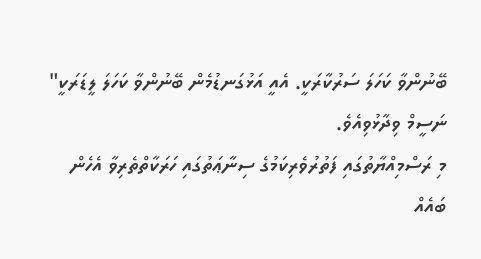ބޭނުންވާ ކަހަލަ ސަރުކާރަކީ. އެއީ އަޅުގަނޑުމެން ބޭނުންވާ ކަހަލަ ލީޑަރަކީ" ނަސީމް ވިދާޅުވިއެވެ.
މި ރަސްމިއްޔާތުގައި ފަތުރުވެރިކަމުގެ ސިނާޢަތުގައި ހަރަކާތްތެރިވާ އެހެން ބައެއް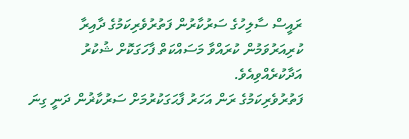ރައީސް ސާލިހުގެ ސަރުކާރުން ފަތުރުވެރިކަމުގެ ދާއިރާ ކުރިއަރުވަމުން ކުރައްވާ މަސައްކަތް ފާހަގަކޮށް ޝުކުރު އަދާކުރެއްވިއެވެ.
ފަތުރުވެރިކަމުގެ ރަން އަހަރު ފާޙަގަކުރުމަށް ސަރުކާޜުން ދަނީ ގިނަ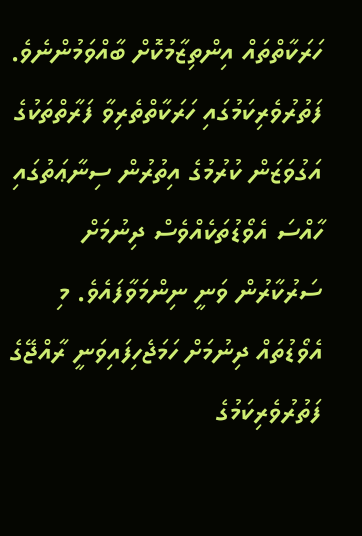ހަރަކާތްތައް އިންތިޒާމުކޮށް ބާއްވަމުންނެވެ. ފަތުރުވެރިކަމުގައި ހަރަކާތްތެރިވާ ފަރާތްތަކުގެ އަގުވަޒަން ކުރުމުގެ އިތުރުން ސިނާޢަތުގައި ހާއްސަ އެވޯޑުތަކެއްވެސް ދިނުމަށް ސަރުކާރުން ވަނީ ނިންމަވާފައެވެ. މި އެވޯޑުތައް ދިނުމަށް ހަމަޖެހިފައިވަނީ ރާއްޖޭގެ ފަތުރުވެރިކަމުގެ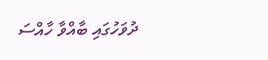ދުވަހުގައި ބާއްވާ ހާއްސަ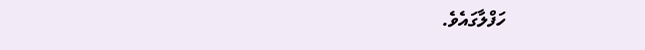ހަފްލާގައެވެ.